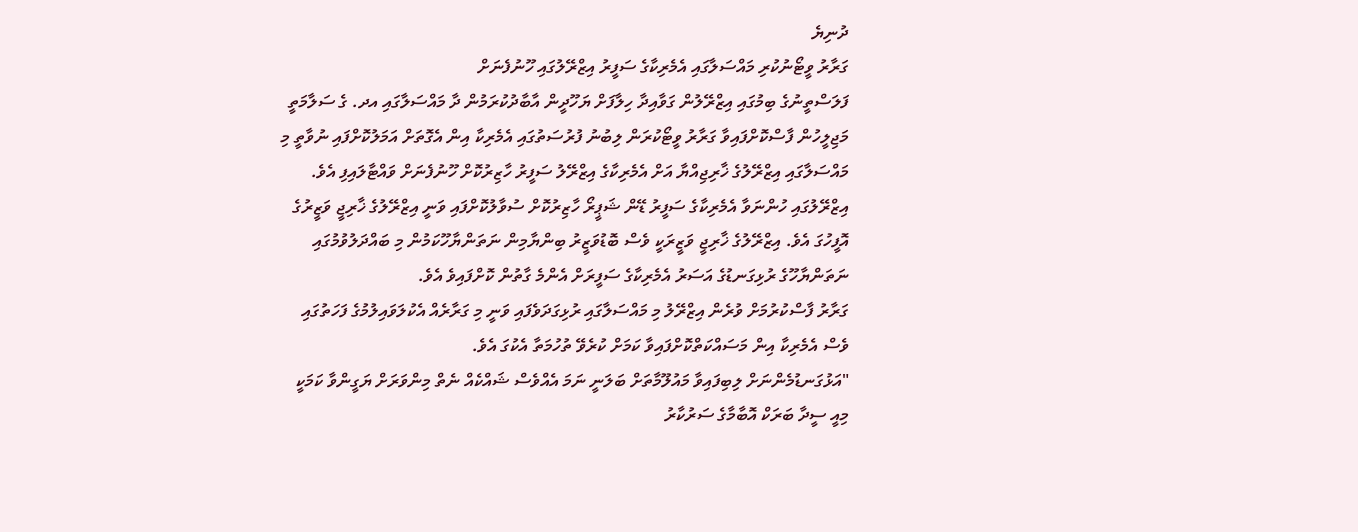ދުނިޔެ
ގަރާރު ވީޓޯނުކުރި މައްސަލާގައި އެމެރިކާގެ ސަފީރު އިޒްރޭލުގައި ހޫނުފެނަށް
ފަލަސްތީނުގެ ބިމުގައި އިޒްރޭލުން ގަވާއިދާ ހިލާފަށް ޔަހޫދީން އާބާދުކުރަމުން ދާ މައްސަލާގައި އދ. ގެ ސަލާމަތީ މަޖިލީހުން ފާސްކޮށްފައިވާ ގަރާރު ވީޓޯކުރަން ލިބުނު ފުރުސަތުގައި އެމެރިކާ އިން އެގޮތަށް އަމަލުކޮށްފައި ނުވާތީ މި މައްސަލާގައި އިޒްރޭލުގެ ޚާރިޖިއްޔާ އަށް އެމެރިކާގެ އިޒްރޭލު ސަފީރު ހާޒިރުކޮށް ހޫނުފެނަށް ވައްޓާލައިފި އެވެ.
އިޒްރޭލުގައި ހުންނަވާ އެމެރިކާގެ ސަފީރު ޑޭން ޝަޕީރޯ ހާޒިރުކޮށް ސުވާލުކޮށްފައި ވަނީ އިޒްރޭލުގެ ޚާރިޖީ ވަޒީރުގެ އޮފީހުގަ އެވެ. އިޒްރޭލުގެ ޚާރިޖީ ވަޒީރަކީ ވެސް ބޮޑުވަޒީރު ބިންޔާމިން ނަތަންޔާހޫކަމުން މި ބައްދަލުވުމުގައި ނަތަންޔާހޫގެ ރުޅިގަނޑުގެ އަސަރު އެމެރިކާގެ ސަފީރަށް އެންމެ ގާތުން ކޮށްފައިވެ އެވެ.
ގަރާރު ފާސްކުރުމަށް ވުރެން އިޒްރޭލު މި މައްސަލާގައި ރުޅިގަދަވެފައި ވަނީ މި ގަރާރެއް އެކުލަވައިލުމުގެ ފަހަތުގައި ވެސް އެމެރިކާ އިން މަސައްކަތްކޮށްފައިވާ ކަމަށް ކުރެވޭ ތުހުމަތާ އެކުގަ އެވެ.
"އަޅުގަނޑުމެންނަށް ލިބިފައިވާ މައުލޫމާތަށް ބަލަނީ ނަމަ އެއްވެސް ޝައްކެއް ނެތް މިންވަރަށް ޔަގީންވާ ކަމަކީ މިއީ ސީދާ ބަރަކް އޮބާމާގެ ސަރުކާރު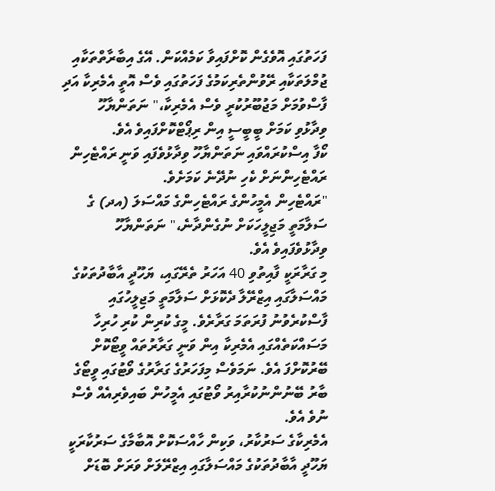ފަހަތުގައި އޮވެގެން ކޮށްފައިވާ ކަމެއްކަން. އޭގެ އިބާރާތްތަކާއި ޖުމްލަތަކާއި ރޭވުންތެރިކަމުގެ ފަހަތުގައި ވެސް އޮތީ އެމެރިކާ އަދި ފާސްވުމަށް މަޖުބޫރުކުރީ ވެސް އެމެރިކާ،" ނަތަންޔާހޫ ވިދާޅުވި ކަމަށް ބީބީސީ އިން ރިޕޯޓްކޮށްފައިވެ އެވެ.
ކޯފާ އިސްކުރައްވައި ނަތަންޔާހޫ ވިދާޅުވެފައި ވަނީ ރައްޓެހިން ރައްޓެހިންނަށް ކެހި ނުދޭނެ ކަމަށެވެ.
"ރައްޓެހިން އެމީހުންގެ ރައްޓެހިންގެ މައްސަލަ (އދ) ގެ ސަލާމަތީ މަޖިލީހަކަށް ނުގެންދާނެ،" ނަތަންޔާހޫ ވިދާޅުވެފައިވެ އެވެ.
މި ގަރާރަކީ ފާއިތުވި 40 އަހަރު ތެރޭގައި، ޔަހޫދީ އާބާދުތަކުގެ މައްސަލާގައި އިޒްރޭލާ ދެކޮޅަށް ސަލާމަތީ މަޖިލީހުގައި ފާސްކުރެވުނު ފުރަތަމަ ގަރާރެވެ. މީގެ ކުރިން ކުރި ހުރިހާ މަސައްކަތެއްގައި އެމެރިކާ އިން ވަނީ ގަރާރުތައް ވީޓޯކޮށް ބޭރުކޮށްފަ އެވެ. ނަމަވެސް މިފަހަރުގެ ގަރާރުގެ ވޯޓުގައި ވީޓޯގެ ބާރު ބޭނުންނުކުރާއިރު ވޯޓުގައި އެމީހުން ބައިވެރިއެއް ވެސް ނުވެ އެވެ.
އެމެރިކާގެ ސަރުކާރު، ވަކިން ހާއްސަކޮށް އޮބާމާގެ ސަރުކާރަކީ ޔަހޫދީ އާބާދުތަކުގެ މައްސަލާގައި އިޒްރޭލަށް ވަރަށް ބޮޑަށް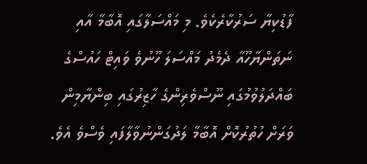ފާޑުކިޔާ ސަރުކާރެކެވެ. މި މައްސަލާގައި އޮބާމާ އާއި ނަތަންޔާހޫއާ ދެމެދު މައްސަލަ ހޫނުވެ ވައިޓް ހައުސްގެ ބައްދަލުވުމުގައި ނޫސްވެރިންގެ ހާޒިރުގައި ބިންޔާމިން ވަރަށް ހުތުރުކޮށް އޮބާމާ ލަދުގަންނުވާލާފައި ވެސްވެ އެވެ.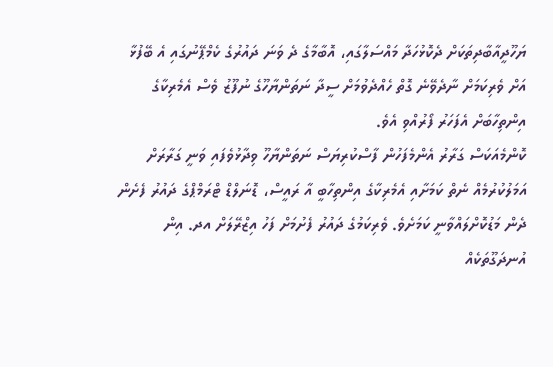ޔަހޫދީއާބާދިތަކަށް ދެކޮޅުހަދާ މައްސަލާގައި، އޮބާމާގެ ދެ ވަނަ ދައުރުގެ ކެމްޕޭނުގައި އެ ބޭފުޅާ އަށް ވެރިކަމަށް ނާދެވޭނެ ގޮތް ހެއްދެވުމަށް ސީދާ ނަތަންޔާހޫގެ ނުފޫޒު ވެސް އެމެރިކާގެ އިންތިހާބަށް އެފަހަރު ފޯރުއްވި އެވެ.
ކޮންމެއަކަސް ގަރާރު އެންމެފަހުން ފާސްކުރިޔަސް ނަތަންޔާހޫ ވިދާޅުވެފައި ވަނީ ގަރާރަށް އަމަލުކުރުމެއް ނެތް ކަމަށާއި އެމެރިކާގެ އިންތިހާބީ އާ ރައީސް، ޑޮނަލްޑް ޓްރަމްޕްގެ ދައުރު ފެށެން ދެން މަޑުކޮށްލައްވާނީ ކަމަށެވެ. ވެރިކަމުގެ ދައުރު ފެށުމަށް ފަހު އިޒްރޭލަށް އދ. އިން އުނދަގޫތަކެއް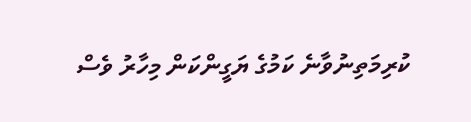ކުރިމަތިނުވާނެ ކަމުގެ ޔަގީންކަން މިހާރު ވެސް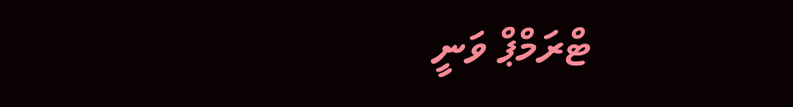ޓްރަމްޕް ވަނީ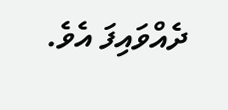ދެއްވައިފަ އެވެ.